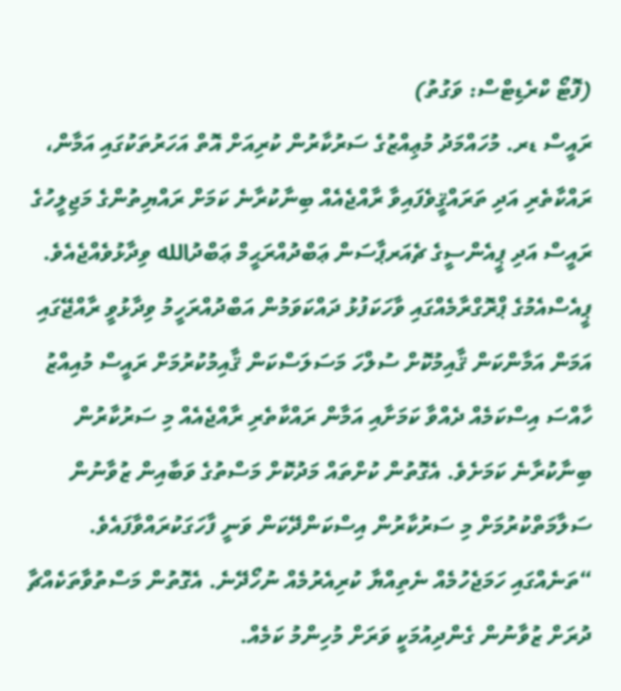(ފޮޓޯ ކްރެޑިޓްސް: ވަގުތު)
ރައީސް ޑރ. މުހައްމަދު މުޢިއްޒުގެ ސަރުކާރުން ކުރިއަށް އޮތް އަހަރުތަކުގައި އަމާން، ރައްކާތެރި އަދި ތަރައްޤީވެފައިވާ ރާއްޖެއެއް ބިނާކުރާނެ ކަމަށް ރައްޔިތުންގެ މަޖިލީހުގެ ރައީސް އަދި ޕީއެންސީގެ ޗެއަރޕާސަން ޢަބްދުއްރަޙީމް ޢަބްދުالله ވިދާޅުވެއްޖެއެވެ.
ޕީއެސްއެމުގެ ޕްރޮގްރާމެއްގައި ވާހަކަފުޅު ދައްކަވަމުން އަބްދުއްރަހީމު ވިދާޅުވީ ރާއްޖޭގައި އަމަން އަމާންކަން ޤާއިމުކޮށް ސުލްހަ މަސަލަސްކަން ޤާއިމުކުރުމަށް ރައީސް މުއިއްޒު ހާއްސަ އިސްކަމެއް ދެއްވާ ކަމަށާއި އަމާން ރައްކާތެރި ރާއްޖެއެއް މި ސަރުކާރުން ބިނާކުރާނެ ކަމަށެވެ. އެގޮތުން ކުށްތައް މަދުކޮށް މަސްތުގެ ވަބާއިން ޒުވާނުން ސަލާމަތްކުރުމަށް މި ސަރުކާރުން އިސްކަންދޭކަން ވަނީ ފާހަގަކުރައްވާފައެވެ.
“ތަނެއްގައި ހަމަޖެހުމެއް ނެތިއްޔާ ކުރިއެރުމެއް ނުހޯދޭނެ. އެގޮތުން މަސްތުވާތަކެއްޗާ ދުރަށް ޒުވާނުން ގެންދިއުމަކީ ވަރަށް މުހިންމު ކަމެއް.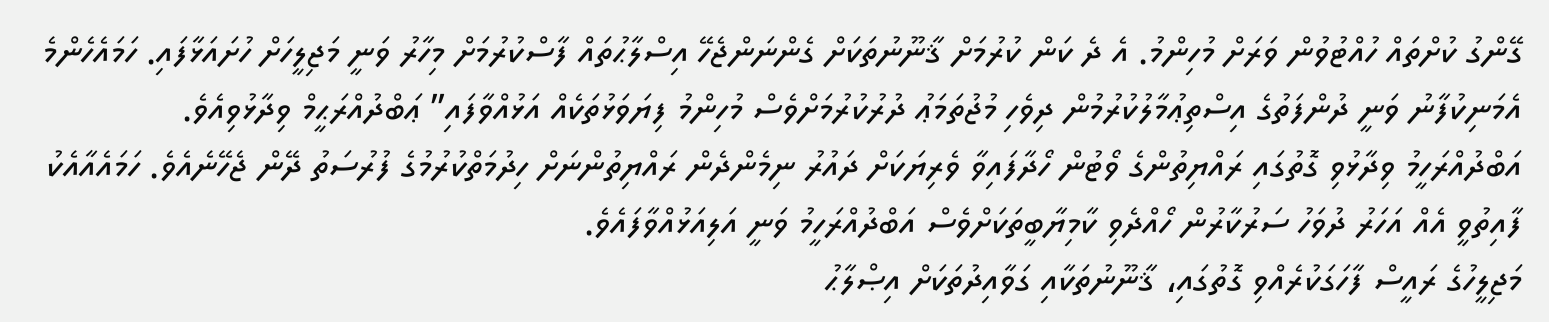ގޭންގު ކުށްތައް ހުއްޓުވުން ވަރަށް މުހިންމު. އެ ދެ ކަން ކުރުމަށް ޤާނޫނުތަކަށް ގެންނަންޖެހޭ އިސްލާޙުތައް ފާސްކުރުމަށް މިހާރު ވަނީ މަޖިލީހަށް ހުށައަޅާފައި. ހަމައެހެންމެ އެމަނިކުފާނު ވަނީ ދުންފަތުގެ އިސްތިޢުމާލުކުރުމުން ދިވެހި މުޖުތަމަޢު ދުރުކުރުމަށްވެސް މުހިންމު ފިޔަވަޅުތަކެއް އަޅުއްވާފައި” ޢަބްދުއްރަޙީމް ވިދާޅުވިއެވެ.
އަބްދުއްރަހީމު ވިދާޅުވި ގޮތުގައި ރައްޔިތުންގެ ވޯޓުން ހޯދާފައިވާ ވެރިޔަކަށް ދައުރު ނިމެންދެން ރައްޔިތުންނަށް ހިދުމަތްކުރުމުގެ ފުރުސަތު ދޭން ޖެހޭނެއެވެ. ހަމައެއާއެކު ފާއިތުވީ އެއް އަހަރު ދުވަހު ސަރުކާރުން ހޯއްދެވި ކާމިޔާބީތަކަށްވެސް އަބްދުއްރަހީމު ވަނީ އަލިއަޅުއްވާފައެވެ.
މަޖިލީހުގެ ރައީސް ފާހަގަކުރެއްވި ގޮތުގައި، ޤާނޫނުތަކާއި ގަވާއިދުތަކަށް އިޞްލާޙު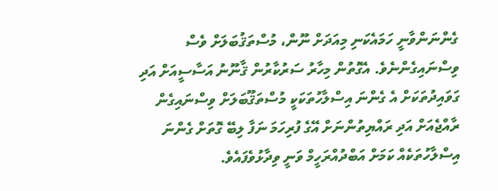ގެންނަންވާނީ ހަމައެކަނި މިއަދަށް ނޫން، މުސްތަޤުބަލަށް ވެސް ވިސްނައިގެންނެވެ. އެގޮތުން މިހާރު ސަރުކާރުން ޤާނޫނު އަސާސީއަށް އަދި ގަވައިދުތަކަށް އެ ގެންނަ އިސްލާހުތަކަކީ މުސްތަޤޫބަލަށް ވިސްނައިގެން ރާއްޖެއަށް އަދި ރައްޔިތުންނަށް އޭގެ ފުރިހަމަ ނަފާ ލިބޭ ގޮތަށް ގެންނަ އިސްލާހުތަކެއް ކަމަށް އަބްދުއްރަހީމް ވަނީ ވިދާޅުވެފައެވެ.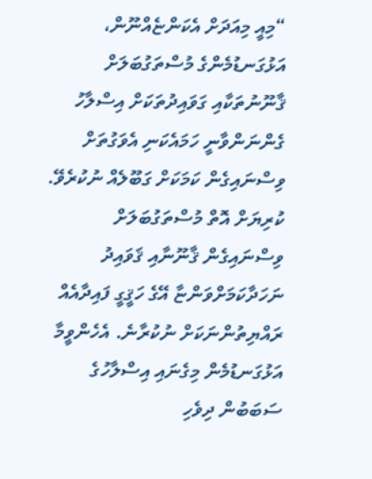“މިއީ މިއަދަށް އެކަންޏެއްނޫން، އަޅުގަނޑުމެންގެ މުސްތަގުބަލަށް ޤާނޫނުތަކާއި ގަވައިދުތަކަށް އިސްލާހު ގެންނަންވާނީ ހަމައެކަނި އެވަގުތަށް ވިސްނައިގެން ކަމަކަށް ގަބޫލެއް ނުކުރެވޭ. ކުރިޔަށް އޮތް މުސްތަގުބަލަށް ވިސްނައިގެން ޤާނޫނާއި ޤަވައިދު ނަހަދާކަމަށްވަންޏާ އޭގެ ހަޤީގީ ފައިދާއެއް ރައްޔިތުންނަކަށް ނުކުރާނެ. އެހެންވީމާ އަޅުގަނޑުމެން މިގެނައި އިސްލާހުގެ ސަބަބުން ދިވެހި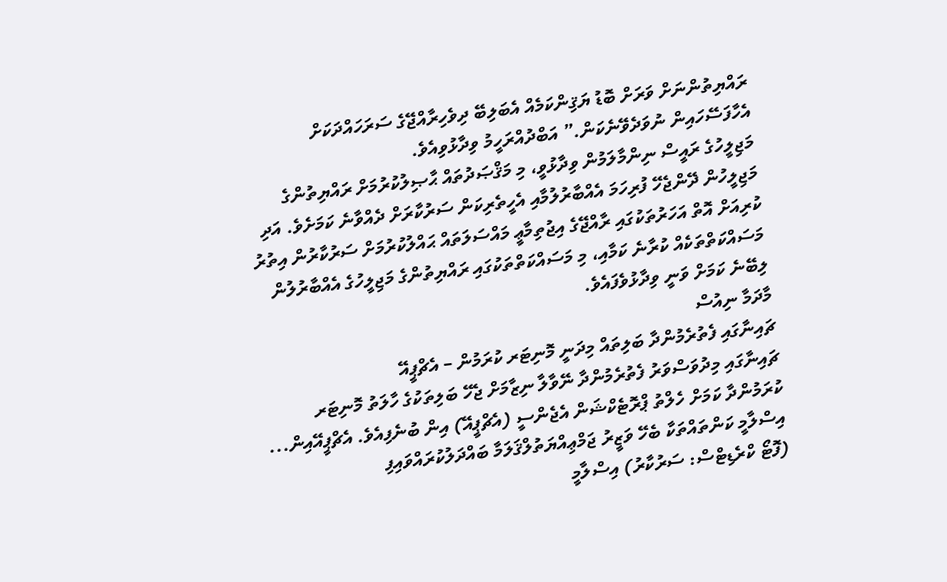ރައްޔިތުންނަށް ވަރަށް ބޮޑު ޔަޤިންކަމެއް އެބަލިބޭ ދިވެހިރާއްޖޭގެ ސަރަހައްދަކަށް އެހާފަސޭހައިން ނުވަދެވޭނެކަން.” އަބްދުއްރަހީމު ވިދާޅުވިއެވެ.
މަޖިލީހުގެ ރައީސް ނިންމާލަމުން ވިދާޅުވީ، މި މަޤްޞަދުތައް ޙާޞިލުކުރުމަށް ރައްޔިތުންގެ މަޖިލީހުން ދޭންޖެހޭ ފުރިހަމަ އެއްބާރުލުމާއި އެހީތެރިކަން ސަރުކާރަށް ދެއްވާނެ ކަމަށެވެ. އަދި ކުރިއަށް އޮތް އަހަރުތަކުގައި ރާއްޖޭގެ އިޖުތިމާޢީ މައްސަލަތައް ޙައްލުކުރުމަށް ސަރުކާރުން އިތުރު މަސައްކަތްތަކެއް ކުރާނެ ކަމާއި، މި މަސައްކަތްތަކުގައި ރައްޔިތުންގެ މަޖިލީހުގެ އެއްބާރުލުން ލިބޭނެ ކަމަށް ވަނީ ވިދާޅުވެފައެވެ.
މާދަމާ ނިއުސް
ޗައިނާގައި ފެތުރެމުންދާ ބަލިތައް މިދަނީ މޮނިޓަރ ކުރަމުން – އެޗްޕީއޭ
ޗައިނާގައި މިދުވަސްވަރު ފެތުރެމުންދާ ނޭވާލާ ނިޒާމަށް ޖެހޭ ބަލިތަކުގެ ހާލަތު މޮނިޓަރ ކުރަމުންދާ ކަމަށް ހެލްތު ޕްރޮޓެކްޝަން އެޖެންސީ (އެޗްޕީއޭ) އިން ބުނެފިއެވެ. އެޗްޕީއޭއިން...
އިސްލާމީ ކަންތައްތަކާ ބެހޭ ވަޒީރު ޖަމްޢިއްޔަތުލްޤަލަމާ ބައްދަލުކުރައްވައިފި
(ފޮޓޯ ކްރެޑިޓްސް: ސަރުކާރު) އިސްލާމީ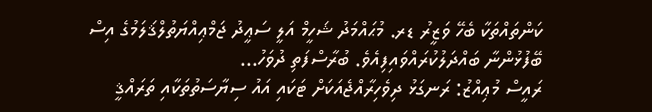ކަންތައްތަކާ ބެހޭ ވަޒީރު ޑރ. މުޙައްމަދު ޝަހީމް އަލީ ސަޢީދު ޖަމްޢިއްޔަތުލްޤަލަމުގެ އިސް ބޭފުޅުންނާ ބައްދަލުކުރައްވައިފިއެވެ. ބުރާސްފަތި ދުވަހު...
ރައީސް މުޢިއްޒު: ރަނގަޅު ދިވެހިރާއްޖެއަކަށް ޓަކައި އައު ސިޔާސަތުތަކާއި ތަރައްޤީ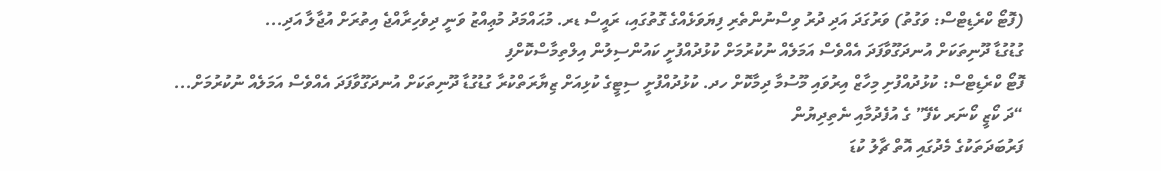(ފޮޓޯ ކްރެޑިޓްސް: ވަގުތު) ވަރުގަދަ އަދި ދުރު ވިސްނުންތެރި ފިޔަވަޅެއްގެ ގޮތުގައި، ރައީސް ޑރ. މުޙައްމަދު މުޢިއްޒު ވަނީ ދިވެހިރާއްޖެ އިތުރަށް އުޖާލާ އަދި...
ގުޑުގުޑާ ދޫނިތަކަށް އުނދަގޫވާފަދަ އެއްވެސް އަމަލެއް ނުކުރުމަށް ކުޅުދުއްފުށީ ކައުންސިލުން އިލްތިމާސްކޮށްފި
ފޮޓޯ ކްރެޑިޓްސް: ކުޅުދުއްފުށި މިހާޒް އިރުވައި މޫސުމާ ދިމާކޮށް ހދ. ކުޅުދުއްފުށީ ސިޓީގެ ކުޅިއަށް ޒިޔާރަތްކުރާ ގުޑުގުޑާ ދޫނިތަކަށް އުނދަގޫވާފަދަ އެއްވެސް އަމަލެއް ނުކުރުމަށް...
“ދަ ކޯޒީ ކޯނަރ ކެފޭ” ގެ އުފެދުމާއި ނެތިދިޔުން
ފަރުބަދަތަކުގެ މެދުގައި އޮތް ޗާލު ކުޑަ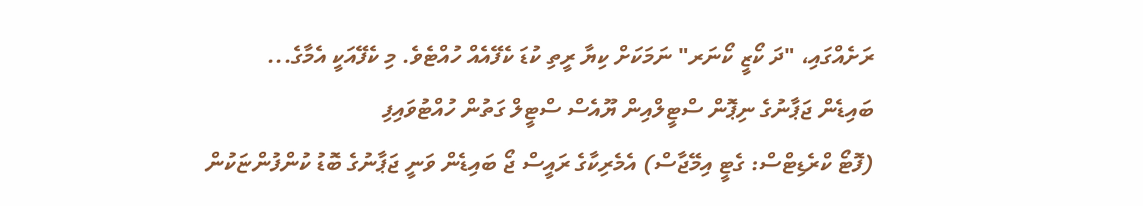ރަށެއްގައި، "ދަ ކޯޒީ ކޯނަރ" ނަމަކަށް ކިޔާ ރީތި ކުޑަ ކެފޭއެއް ހުއްޓެވެ. މި ކެފޭއަކީ އެމާގެ...
ބައިޑެން ޖަޕާނުގެ ނިޕޮން ސްޓީލްއިން ޔޫއެސް ސްޓީލް ގަތުން ހުއްޓުވައިފި
(ފޮޓޯ ކްރެޑިޓްސް: ގެޓީ އިމޭޖާސް) އެމެރިކާގެ ރައީސް ޖޯ ބައިޑެން ވަނީ ޖަޕާނުގެ ބޮޑު ކުންފުންޏަކުން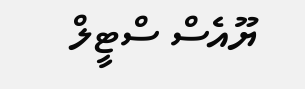ޔޫއެސް ސްޓީލް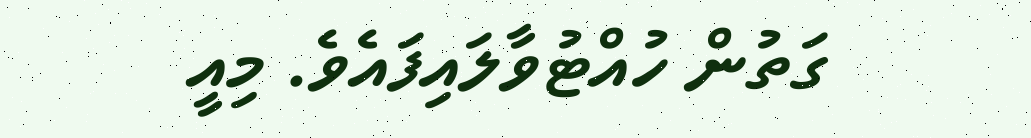ގަތުން ހުއްޓުވާލައިފައެވެ. މިއީ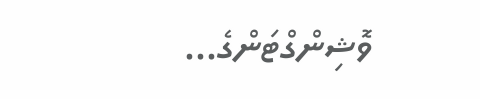ވޮޝިންގްޓަންގެ...